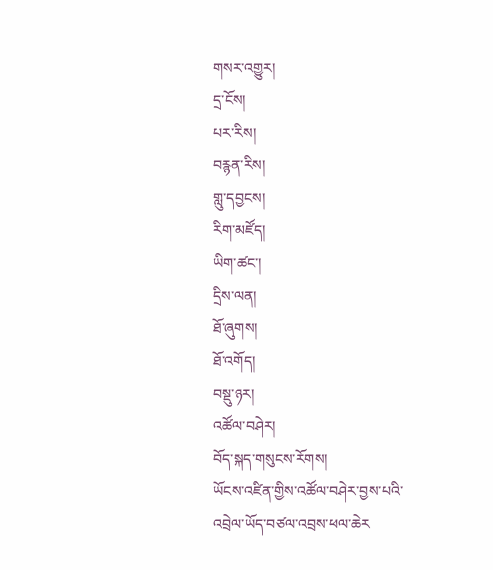གསར་འགྱུར།
དྲ་ངོས།
པར་རིས།
བརྙན་རིས།
གླུ་དབྱངས།
རིག་མཛོད།
ཡིག་ཚང་།
དྲིས་ལན།
ཐོ་ཞུགས།
ཐོ་འགོད།
བསྡུ་ཉར།
འཚོལ་བཤེར།
བོད་སྐད་གསུངས་རོགས།
ཡོངས་འཛིན་གྱིས་འཚོལ་བཤེར་བྱས་པའི་འབྲེལ་ཡོད་བཙལ་འབྲས་ཕལ་ཆེར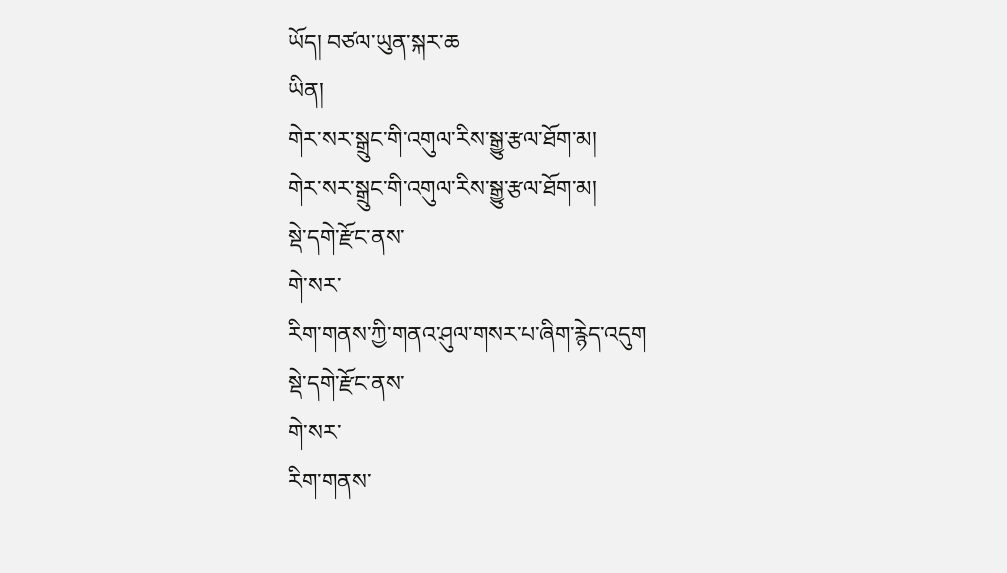ཡོད། བཙལ་ཡུན་སྐར་ཆ
ཡིན།
གེར་སར་སྒྲུང་གི་འགུལ་རིས་སྒྱུ་རྩལ་ཐོག་མ།
གེར་སར་སྒྲུང་གི་འགུལ་རིས་སྒྱུ་རྩལ་ཐོག་མ།
སྡེ་དགེ་རྫོང་ནས་
གེ་སར་
རིག་གནས་ཀྱི་གནའ་ཤུལ་གསར་པ་ཞིག་རྙེད་འདུག
སྡེ་དགེ་རྫོང་ནས་
གེ་སར་
རིག་གནས་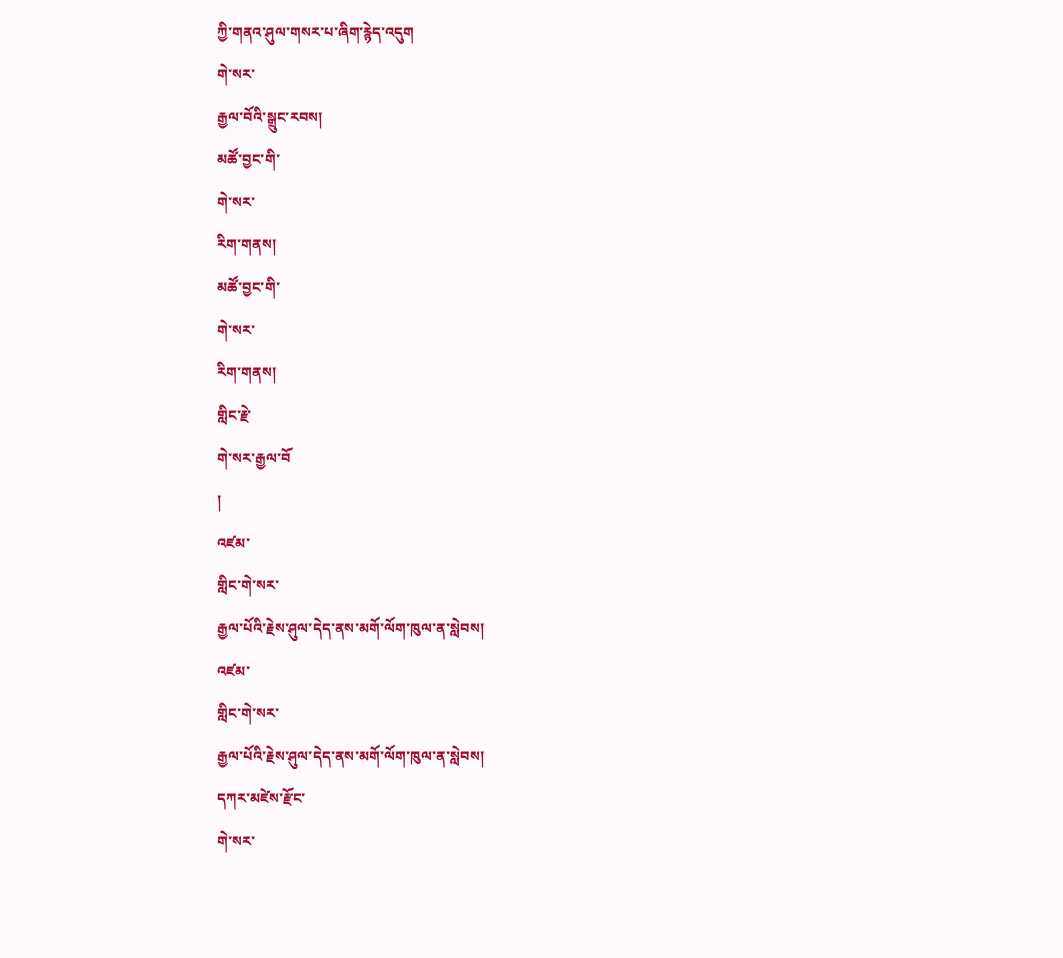ཀྱི་གནའ་ཤུལ་གསར་པ་ཞིག་རྙེད་འདུག
གེ་སར་
རྒྱལ་བོའི་སྒྲུང་རབས།
མཚོ་བྱང་གི་
གེ་སར་
རིག་གནས།
མཚོ་བྱང་གི་
གེ་སར་
རིག་གནས།
གླིང་རྗེ་
གེ་སར་རྒྱལ་བོ
།
འཛམ་
གླིང་གེ་སར་
རྒྱལ་པོའི་རྗེས་ཤུལ་དེད་ནས་མགོ་ལོག་ཁུལ་ན་སླེབས།
འཛམ་
གླིང་གེ་སར་
རྒྱལ་པོའི་རྗེས་ཤུལ་དེད་ནས་མགོ་ལོག་ཁུལ་ན་སླེབས།
དཀར་མཛེས་རྫོང་
གེ་སར་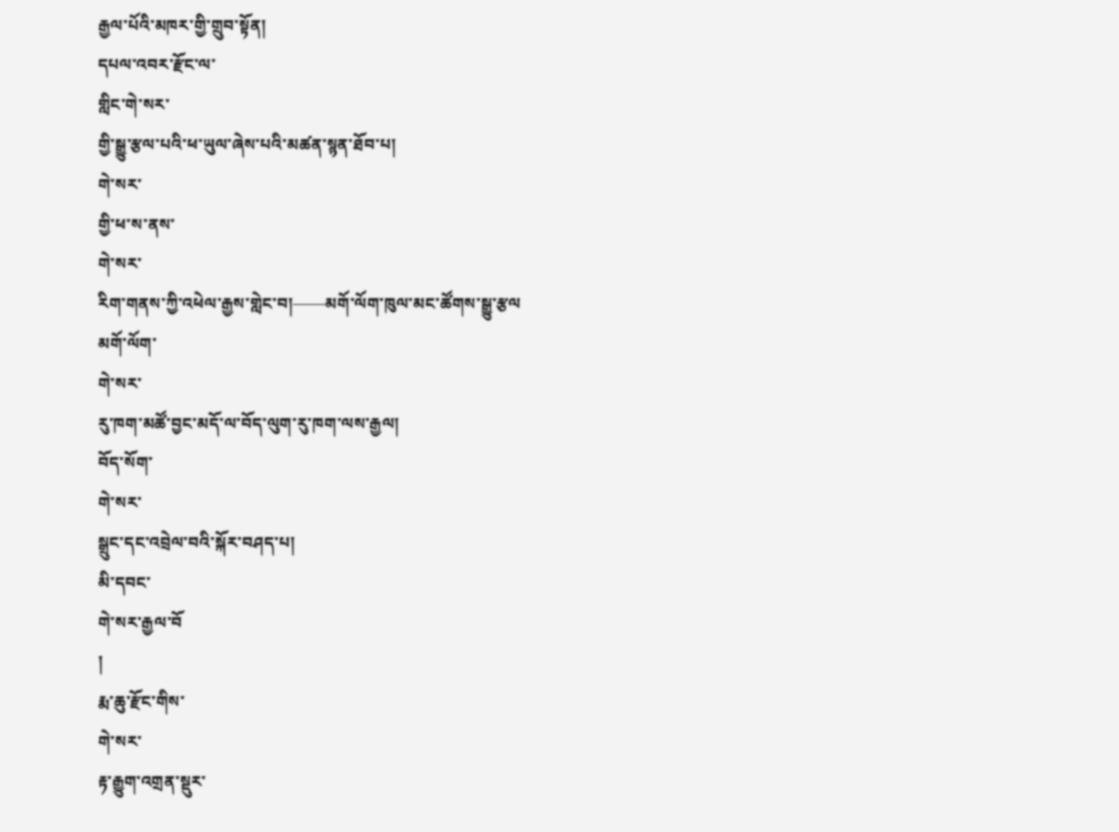རྒྱལ་པོའི་མཁར་གྱི་གྲུབ་སྟོན།
དཔལ་འབར་རྫོང་ལ་
གླིང་གེ་སར་
གྱི་སྒྱུ་རྩལ་པའི་ཕ་ཡུལ་ཞེས་པའི་མཚན་སྙན་ཐོབ་པ།
གེ་སར་
གྱི་ཕ་ས་ནས་
གེ་སར་
རིག་གནས་ཀྱི་འཕེལ་རྒྱས་གླེང་བ།——མགོ་ལོག་ཁུལ་མང་ཚོགས་སྒྱུ་རྩལ
མགོ་ལོག་
གེ་སར་
རུ་ཁག་མཚོ་བྱང་མདོ་ལ་བོད་ལུག་རུ་ཁག་ལས་རྒྱལ།
བོད་སོག་
གེ་སར་
སྒྲུང་དང་འབྲེལ་བའི་སྐོར་བཤད་པ།
མི་དབང་
གེ་སར་རྒྱལ་བོ
།
རྨ་ཆུ་རྫོང་གིས་
གེ་སར་
རྟ་རྒྱུག་འགྲན་སྡུར་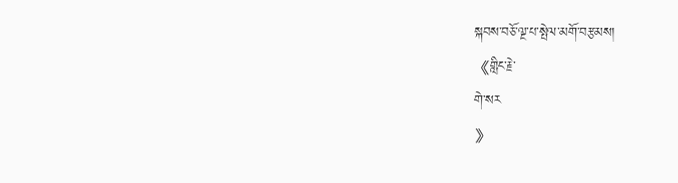སྐབས་བཅོ་ལྔ་པ་སྤེལ་མགོ་བརྩམས།
《གླིང་རྗེ་
གེ་སར
》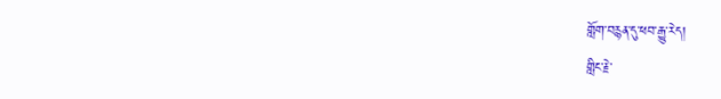གློག་བརྙན་དུ་ཕབ་རྒྱུ་རེད།
གླིང་རྗེ་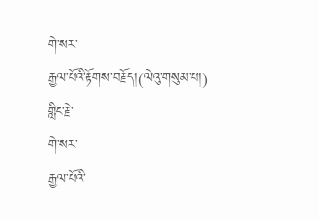གེ་སར་
རྒྱལ་པོའི་རྟོགས་བརྗོད།(ལེའུ་གསུམ་པ།)
གླིང་རྗེ་
གེ་སར་
རྒྱལ་པོའི་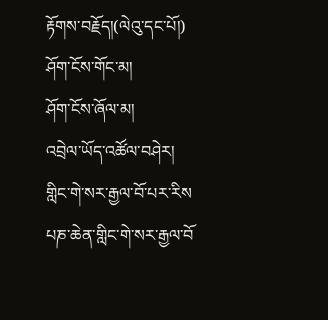རྟོགས་བརྗོད།(ལེའུ་དང་པོ།)
ཤོག་ངོས་གོང་མ།
ཤོག་ངོས་ཞོལ་མ།
འབྲེལ་ཡོད་འཚོལ་བཤེར།
གླིང་གེ་སར་རྒྱལ་བོ་པར་རིས
པཎ་ཆེན་གླིང་གེ་སར་རྒྱལ་བོ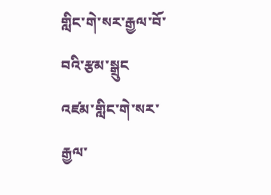གླིང་གེ་སར་རྒྱལ་བོ་བའི་རྩམ་སྒྲུང
འཛམ་གླིང་གེ་སར་རྒྱལ་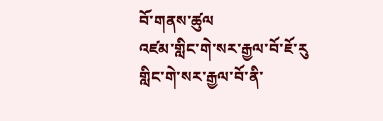བོ་གནས་ཚུལ
འཛམ་གླིང་གེ་སར་རྒྱལ་བོ་ཇོ་རུ
གླིང་གེ་སར་རྒྱལ་བོ་ནི་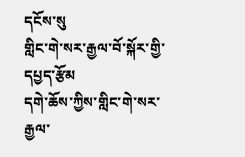དངོས་སུ
གླིང་གེ་སར་རྒྱལ་བོ་སྐོར་གྱི་དཔྱད་རྩོམ
དགེ་ཆོས་ཀྱིས་གླིང་གེ་སར་རྒྱལ་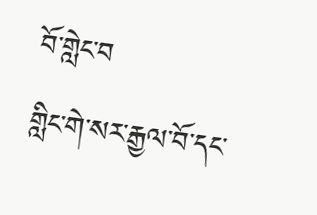བོ་གླེང་བ
གླིང་གེ་སར་རྒྱལ་བོ་དང་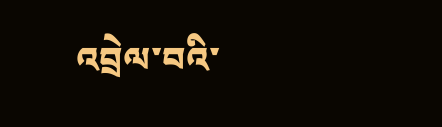འབྲེལ་བའི་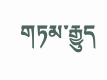གཏམ་རྒྱུད